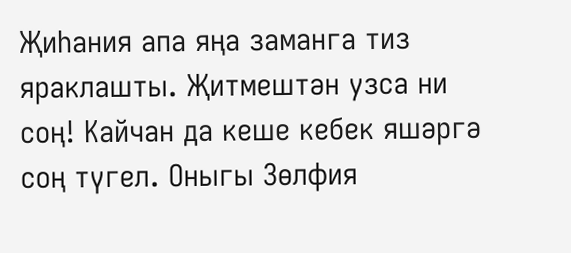Җиһания апа яңа заманга тиз яраклашты. Җитмештән узса ни соң! Кайчан да кеше кебек яшәргә соң түгел. Оныгы Зөлфия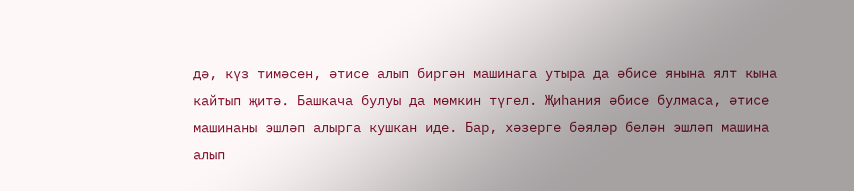дә, күз тимәсен, әтисе алып биргән машинага утыра да әбисе янына ялт кына кайтып җитә. Башкача булуы да мөмкин түгел. Җиһания әбисе булмаса, әтисе машинаны эшләп алырга кушкан иде. Бар, хәзерге бәяләр белән эшләп машина алып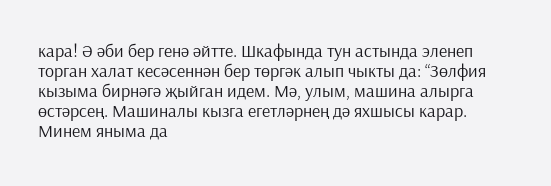кара! Ә әби бер генә әйтте. Шкафында тун астында эленеп торган халат кесәсеннән бер төргәк алып чыкты да: “Зөлфия кызыма бирнәгә җыйган идем. Мә, улым, машина алырга өстәрсең. Машиналы кызга егетләрнең дә яхшысы карар. Минем яныма да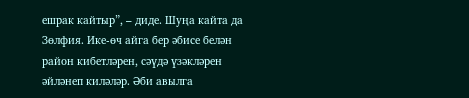ешрак кайтыр”, – диде. Шуңа кайта да Зөлфия. Ике-өч айга бер әбисе белән район кибетләрен, сәүдә үзәкләрен әйләнеп киләләр. Әби авылга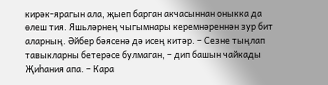кирәк-ярагын ала, җыеп барган акчасыннан оныкка да өлеш тия. Яшьләрнең чыгымнары керемнәреннән зур бит аларның. Әйбер бәясенә дә исең китәр. – Сезне тыңлап тавыкларны бетерәсе булмаган, – дип башын чайкады Җиһания апа. – Кара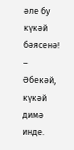әле бу күкәй бәясенә! – Әбекәй, күкәй димә инде.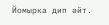Йомырка дип әйт.